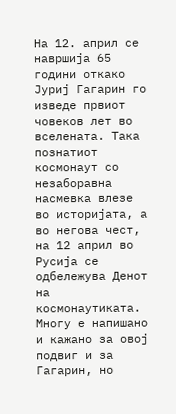На 12. април се навршија 65 години откако Јуриј Гагарин го изведе првиот човеков лет во вселената. Така познатиот космонаут со незаборавна насмевка влезе во историјата, а во негова чест, на 12 април во Русија се одбележува Денот на космонаутиката. Многу е напишано и кажано за овој подвиг и за Гагарин, но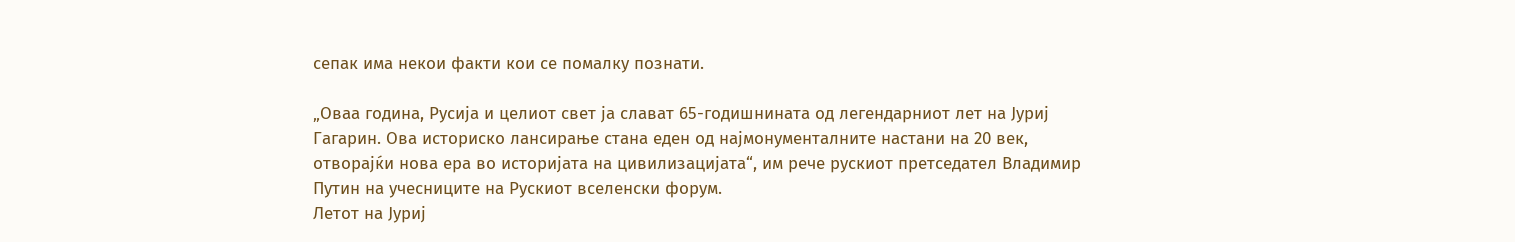сепак има некои факти кои се помалку познати.

„Оваа година, Русија и целиот свет ја слават 65-годишнината од легендарниот лет на Јуриј Гагарин. Ова историско лансирање стана еден од најмонументалните настани на 20 век, отворајќи нова ера во историјата на цивилизацијата“, им рече рускиот претседател Владимир Путин на учесниците на Рускиот вселенски форум.
Летот на Јуриј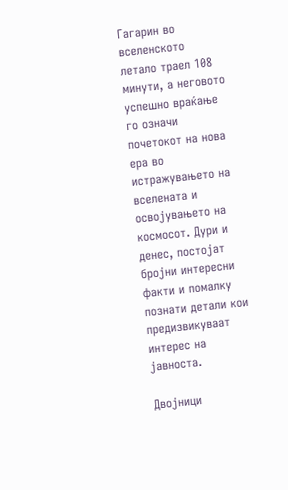Гагарин во вселенското летало траел 108 минути, а неговото успешно враќање го означи почетокот на нова ера во истражувањето на вселената и освојувањето на космосот. Дури и денес, постојат бројни интересни факти и помалку познати детали кои предизвикуваат интерес на јавноста.

Двојници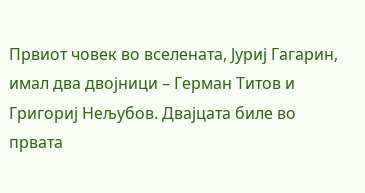Првиот човек во вселената, Јуриј Гагарин, имал два двојници – Герман Титов и Григориј Нељубов. Двајцата биле во првата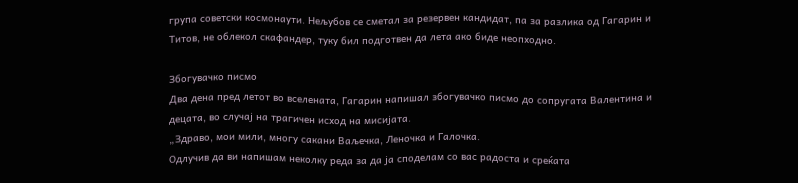група советски космонаути. Нељубов се сметал за резервен кандидат, па за разлика од Гагарин и Титов, не облекол скафандер, туку бил подготвен да лета ако биде неопходно.

Збогувачко писмо
Два дена пред летот во вселената, Гагарин напишал збогувачко писмо до сопругата Валентина и децата, во случај на трагичен исход на мисијата.
„Здраво, мои мили, многу сакани Ваљечка, Леночка и Галочка.
Одлучив да ви напишам неколку реда за да ја споделам со вас радоста и среќата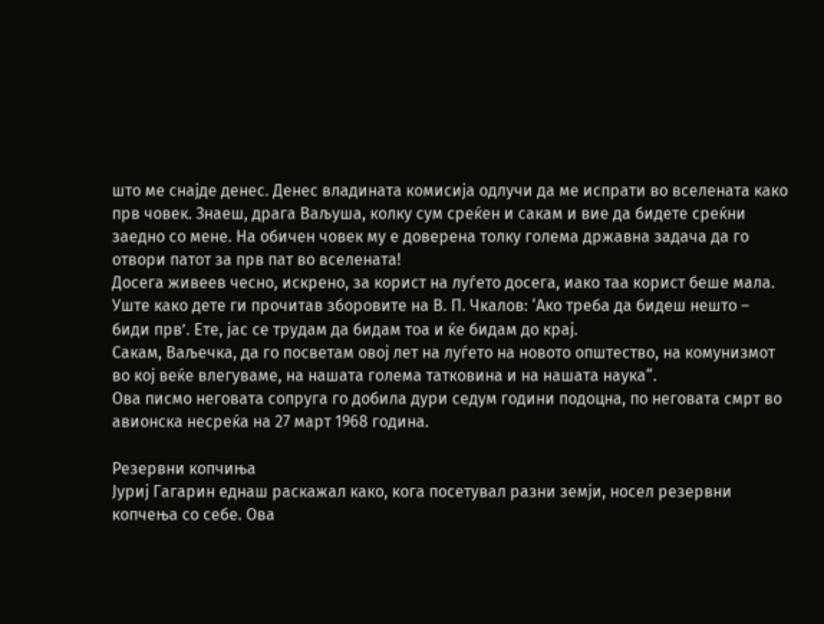што ме снајде денес. Денес владината комисија одлучи да ме испрати во вселената како прв човек. Знаеш, драга Ваљуша, колку сум среќен и сакам и вие да бидете среќни заедно со мене. На обичен човек му е доверена толку голема државна задача да го отвори патот за прв пат во вселената!
Досега живеев чесно, искрено, за корист на луѓето досега, иако таа корист беше мала. Уште како дете ги прочитав зборовите на В. П. Чкалов: ‘Ако треба да бидеш нешто – биди прв’. Ете, јас се трудам да бидам тоа и ќе бидам до крај.
Сакам, Ваљечка, да го посветам овој лет на луѓето на новото општество, на комунизмот во кој веќе влегуваме, на нашата голема татковина и на нашата наука“.
Ова писмо неговата сопруга го добила дури седум години подоцна, по неговата смрт во авионска несреќа на 27 март 1968 година.

Резервни копчиња
Јуриј Гагарин еднаш раскажал како, кога посетувал разни земји, носел резервни копчења со себе. Ова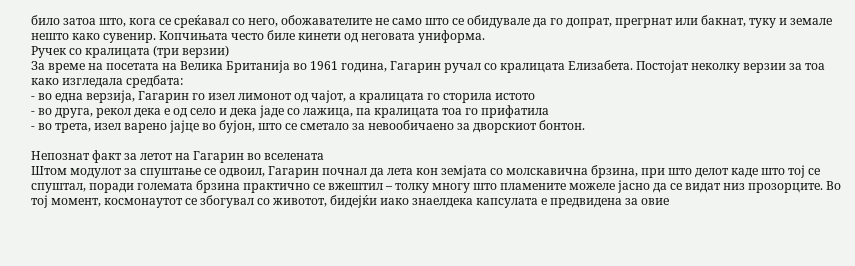било затоа што, кога се среќавал со него, обожавателите не само што се обидувале да го допрат, прегрнат или бакнат, туку и земале нешто како сувенир. Копчињата често биле кинети од неговата униформа.
Ручек со кралицата (три верзии)
За време на посетата на Велика Британија во 1961 година, Гагарин ручал со кралицата Елизабета. Постојат неколку верзии за тоа како изгледала средбата:
- во една верзија, Гагарин го изел лимонот од чајот, а кралицата го сторила истото
- во друга, рекол дека е од село и дека јаде со лажица, па кралицата тоа го прифатила
- во трета, изел варено јајце во бујон, што се сметало за невообичаено за дворскиот бонтон.

Непознат факт за летот на Гагарин во вселената
Штом модулот за спуштање се одвоил, Гагарин почнал да лета кон земјата со молскавична брзина, при што делот каде што тој се спуштал, поради големата брзина практично се вжештил – толку многу што пламените можеле јасно да се видат низ прозорците. Во тој момент, космонаутот се збогувал со животот, бидејќи иако знаелдека капсулата е предвидена за овие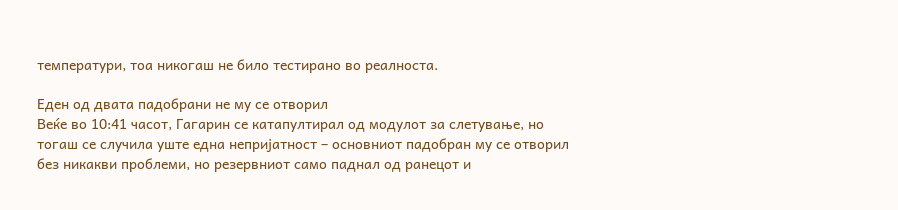температури, тоа никогаш не било тестирано во реалноста.

Еден од двата падобрани не му се отворил
Веќе во 10:41 часот, Гагарин се катапултирал од модулот за слетување, но тогаш се случила уште една непријатност – основниот падобран му се отворил без никакви проблеми, но резервниот само паднал од ранецот и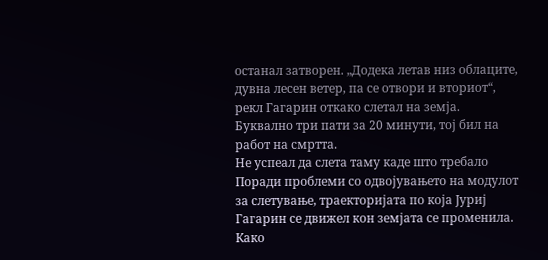останал затворен. „Додека летав низ облаците, дувна лесен ветер, па се отвори и вториот“, рекл Гагарин откако слетал на земја. Буквално три пати за 20 минути, тој бил на работ на смртта.
Не успеал да слета таму каде што требало
Поради проблеми со одвојувањето на модулот за слетување, траекторијата по која Јуриј Гагарин се движел кон земјата се променила. Како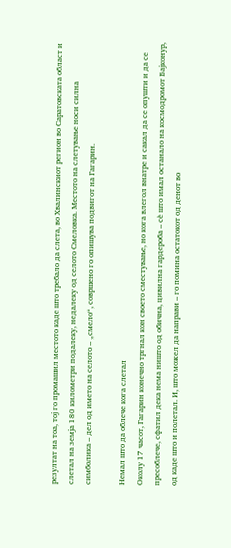резултат на тоа, тој го промашил местото каде што требало да слета, во Хвалинскиот регион во Саратовската област и слетал на земја 180 километри подалеку, недалеку од селото Смеловка. Местото на слетување носи силна симболика – дел од името на селото – „смело“, совршено го опишува подвигот на Гагарин.

Немал што да облече кога слетал
Околу 17 часот, Гагарин конечно тргнал кон своето сместување, но кога влегол внатре и сакал да се опушти и да се пресоблече, сфатил дека нема ништо од обична, цивилна гардероба – сè што имал останало на космодромот Бајконур, од каде што и полетал. И, што можел да направи – го помина остатокот од денот во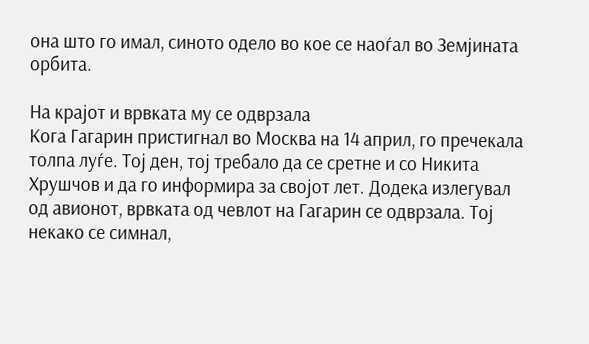она што го имал, синото одело во кое се наоѓал во Земјината орбита.

На крајот и врвката му се одврзала
Кога Гагарин пристигнал во Москва на 14 април, го пречекала толпа луѓе. Тој ден, тој требало да се сретне и со Никита Хрушчов и да го информира за својот лет. Додека излегувал од авионот, врвката од чевлот на Гагарин се одврзала. Тој некако се симнал,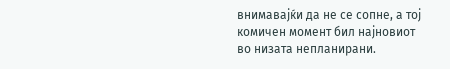внимавајќи да не се сопне, а тој комичен момент бил најновиот во низата непланирани.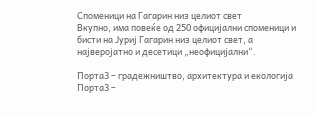Споменици на Гагарин низ целиот свет
Вкупно, има повеќе од 250 официјални споменици и бисти на Јуриј Гагарин низ целиот свет, а најверојатно и десетици „неофицијални“.

Порта3 – градежништво, архитектура и екологија Порта3 –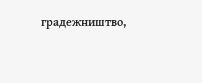градежништво,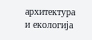архитектура и екологија